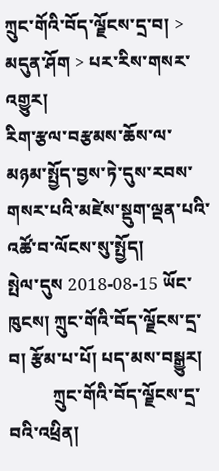ཀྲུང་གོའི་བོད་ལྗོངས་དྲ་བ། > མདུན་ཤོག > པར་རིས་གསར་འགྱུར།
རིག་རྩལ་བརྩམས་ཆོས་ལ་མཉམ་སྤྱོད་བྱས་ཏེ་དུས་རབས་གསར་པའི་མཛེས་སྡུག་ལྡན་པའི་འཚོ་བ་ལོངས་སུ་སྤྱོད།
སྤེལ་དུས 2018-08-15 ཡོང་ཁུངས། ཀྲུང་གོའི་བོད་ལྗོངས་དྲ་བ། རྩོམ་པ་པོ། པད་མས་བསྒྱུར།
          ཀྲུང་གོའི་བོད་ལྗོངས་དྲ་བའི་འཕྲིན།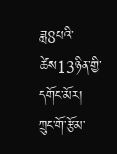ཟླ8པའི་ཚེས13ཉིན་གྱི་དགོང་མོར། ཀྲུང་གོ་རྩོམ་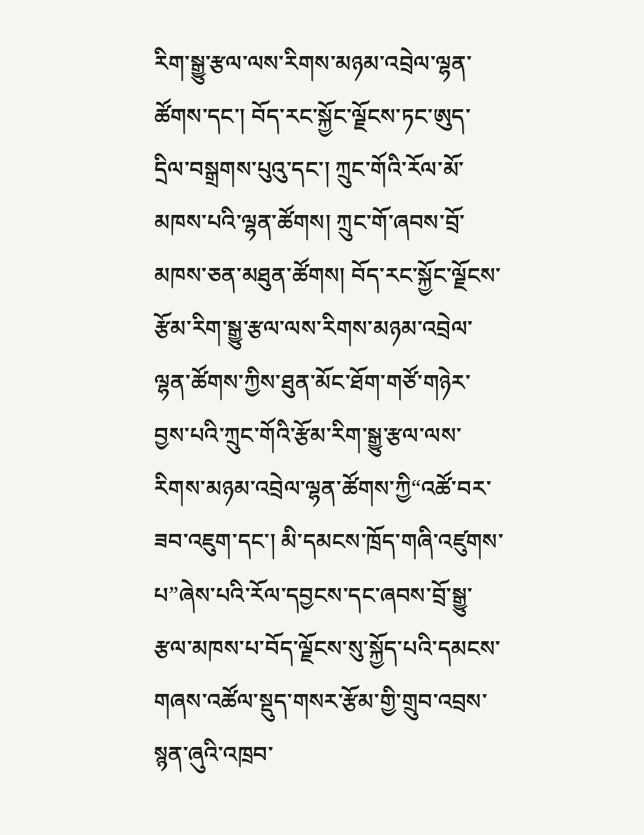རིག་སྒྱུ་རྩལ་ལས་རིགས་མཉམ་འབྲེལ་ལྷན་ཚོགས་དང་། བོད་རང་སྐྱོང་ལྗོངས་ཏང་ཨུད་དྲིལ་བསྒྲགས་པུའུ་དང་། ཀྲུང་གོའི་རོལ་མོ་མཁས་པའི་ལྷན་ཚོགས། ཀྲུང་གོ་ཞབས་བྲོ་མཁས་ཅན་མཐུན་ཚོགས། བོད་རང་སྐྱོང་ལྗོངས་རྩོམ་རིག་སྒྱུ་རྩལ་ལས་རིགས་མཉམ་འབྲེལ་ལྷན་ཚོགས་ཀྱིས་ཐུན་མོང་ཐོག་གཙོ་གཉེར་བྱས་པའི་ཀྲུང་གོའི་རྩོམ་རིག་སྒྱུ་རྩལ་ལས་རིགས་མཉམ་འབྲེལ་ལྷན་ཚོགས་ཀྱི“འཚོ་བར་ཟབ་འཇུག་དང་། མི་དམངས་ཁྲོད་གཞི་འཛུགས་པ”ཞེས་པའི་རོལ་དབྱངས་དང་ཞབས་བྲོ་སྒྱུ་རྩལ་མཁས་པ་བོད་ལྗོངས་སུ་སྐྱོད་པའི་དམངས་གཞས་འཚོལ་སྡུད་གསར་རྩོམ་གྱི་གྲུབ་འབྲས་སྙན་ཞུའི་འཁྲབ་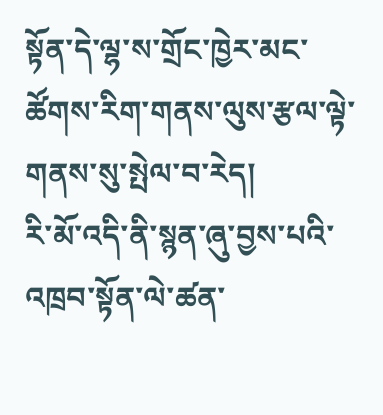སྟོན་དེ་ལྷ་ས་གྲོང་ཁྱེར་མང་ཚོགས་རིག་གནས་ལུས་རྩལ་ལྟེ་གནས་སུ་སྤེལ་བ་རེད།
རི་མོ་འདི་ནི་སྙན་ཞུ་བྱས་པའི་འཁྲབ་སྟོན་ལེ་ཚན་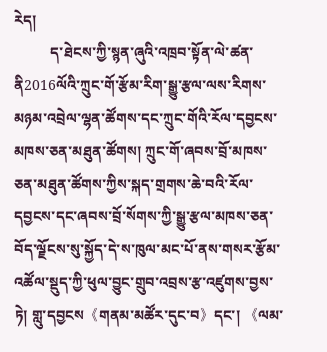རེད།
          ད་ཐེངས་ཀྱི་སྙན་ཞུའི་འཁྲབ་སྟོན་ལེ་ཚན་ནི2016ལོའི་ཀྲུང་གོ་རྩོམ་རིག་སྒྱུ་རྩལ་ལས་རིགས་མཉམ་འབྲེལ་ལྷན་ཚོགས་དང་ཀྲུང་གོའི་རོལ་དབྱངས་མཁས་ཅན་མཐུན་ཚོགས། ཀྲུང་གོ་ཞབས་བྲོ་མཁས་ཅན་མཐུན་ཚོགས་ཀྱིས་སྐད་གྲགས་ཆེ་བའི་རོལ་དབྱངས་དང་ཞབས་བྲོ་སོགས་ཀྱི་སྒྱུ་རྩལ་མཁས་ཅན་བོད་ལྗོངས་སུ་སྐྱོད་དེ་ས་ཁུལ་མང་པོ་ནས་གསར་རྩོམ་འཚོལ་སྡུད་ཀྱི་ཕུལ་བྱུང་གྲུབ་འབྲས་རྩ་འཛུགས་བྱས་ཏེ། གླུ་དབྱངས《གནམ་མཚོར་དུང་བ》དང་། 《ལམ་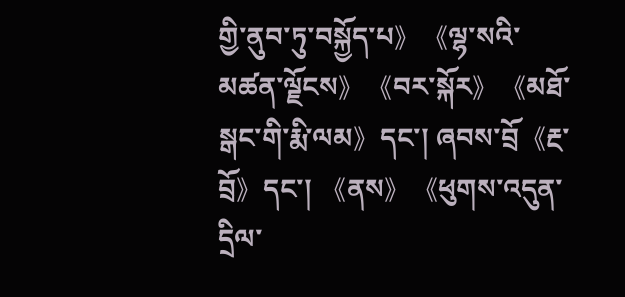གྱི་ནུབ་ཏུ་བསྐྱོད་པ》《ལྷ་སའི་མཚན་ལྗོངས》《བར་སྐོར》《མཐོ་སྒང་གི་རྨི་ལམ》དང་། ཞབས་བྲོ《རྔ་བྲོ》དང་། 《ནས》《ཕུགས་འདུན་དྲིལ་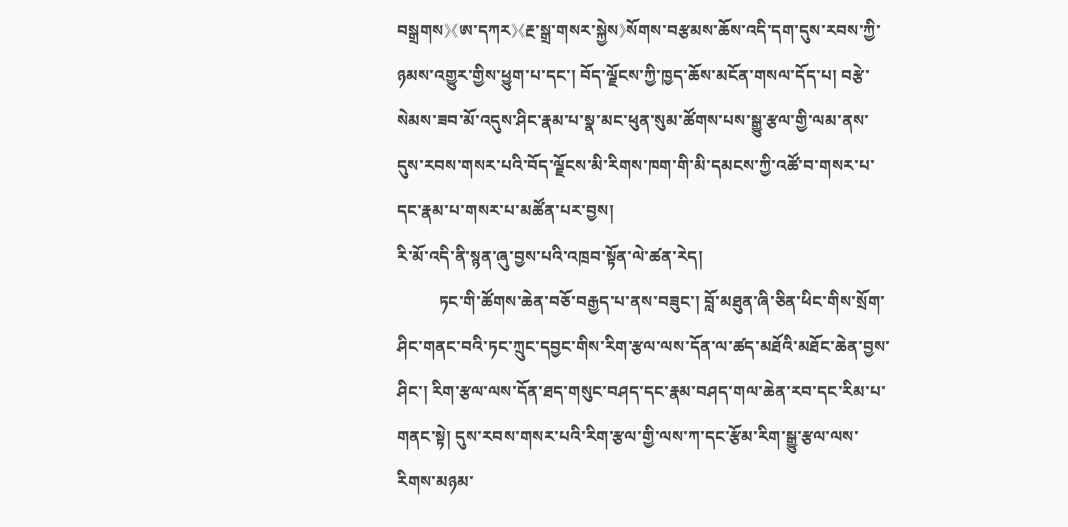བསྒྲགས》《ཨ་དཀར》《རྔ་སྒྲ་གསར་སྐྱེས》སོགས་བརྩམས་ཆོས་འདི་དག་དུས་རབས་ཀྱི་ཉམས་འགྱུར་གྱིས་ཕྱུག་པ་དང་། བོད་ལྗོངས་ཀྱི་ཁྱད་ཆོས་མངོན་གསལ་དོད་པ། བརྩེ་སེམས་ཟབ་མོ་འདུས་ཤིང་རྣམ་པ་སྣ་མང་ཕུན་སུམ་ཚོགས་པས་སྒྱུ་རྩལ་གྱི་ལམ་ནས་དུས་རབས་གསར་པའི་བོད་ལྗོངས་མི་རིགས་ཁག་གི་མི་དམངས་ཀྱི་འཚོ་བ་གསར་པ་དང་རྣམ་པ་གསར་པ་མཚོན་པར་བྱས།
རི་མོ་འདི་ནི་སྙན་ཞུ་བྱས་པའི་འཁྲབ་སྟོན་ལེ་ཚན་རེད།
          ཏང་གི་ཚོགས་ཆེན་བཅོ་བརྒྱད་པ་ནས་བཟུང་། བློ་མཐུན་ཞི་ཅིན་ཕིང་གིས་སྲོག་ཤིང་གནང་བའི་ཏང་ཀྲུང་དབྱང་གིས་རིག་རྩལ་ལས་དོན་ལ་ཚད་མཐོའི་མཐོང་ཆེན་བྱས་ཤིང་། རིག་རྩལ་ལས་དོན་ཐད་གསུང་བཤད་དང་རྣམ་བཤད་གལ་ཆེན་རབ་དང་རིམ་པ་གནང་སྟེ། དུས་རབས་གསར་པའི་རིག་རྩལ་གྱི་ལས་ཀ་དང་རྩོམ་རིག་སྒྱུ་རྩལ་ལས་རིགས་མཉམ་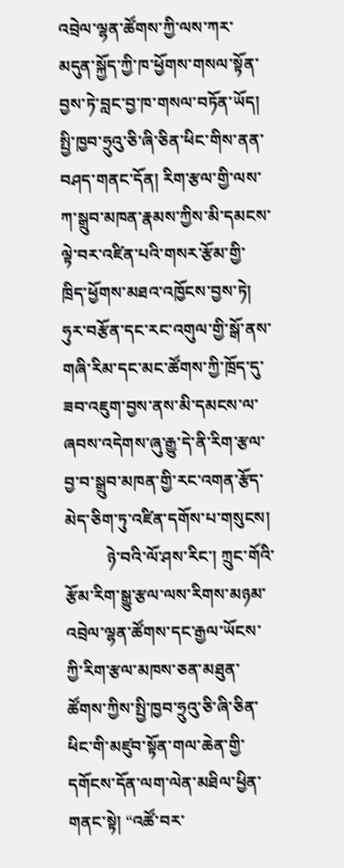འབྲེལ་ལྷན་ཚོགས་ཀྱི་ལས་ཀར་མདུན་སྐྱོད་ཀྱི་ཁ་ཕྱོགས་གསལ་སྟོན་བྱས་ཏེ་བླང་བྱ་ཁ་གསལ་བཏོན་ཡོད། སྤྱི་ཁྱབ་ཧྲུའུ་ཅི་ཞི་ཅིན་ཕིང་གིས་ནན་བཤད་གནང་དོན། རིག་རྩལ་གྱི་ལས་ཀ་སྒྲུབ་མཁན་རྣམས་ཀྱིས་མི་དམངས་ལྟེ་བར་འཛིན་པའི་གསར་རྩོམ་གྱི་ཁྲིད་ཕྱོགས་མཐའ་འཁྱོངས་བྱས་ཏེ། ཧུར་བརྩོན་དང་རང་འགུལ་གྱི་སྒོ་ནས་གཞི་རིམ་དང་མང་ཚོགས་ཀྱི་ཁྲོད་དུ་ཟབ་འཇུག་བྱས་ནས་མི་དམངས་ལ་ཞབས་འདེགས་ཞུ་རྒྱུ་དེ་ནི་རིག་རྩལ་བྱ་བ་སྒྲུབ་མཁན་གྱི་རང་འགན་རྩོད་མེད་ཅིག་ཏུ་འཛིན་དགོས་པ་གསུངས།
          ཉེ་བའི་ལོ་ཤས་རིང་། ཀྲུང་གོའི་རྩོམ་རིག་སྒྱུ་རྩལ་ལས་རིགས་མཉམ་འབྲེལ་ལྷན་ཚོགས་དང་རྒྱལ་ཡོངས་ཀྱི་རིག་རྩལ་མཁས་ཅན་མཐུན་ཚོགས་ཀྱིས་སྤྱི་ཁྱབ་ཧྲུའུ་ཅི་ཞི་ཅིན་ཕིང་གི་མཛུབ་སྟོན་གལ་ཆེན་གྱི་དགོངས་དོན་ལག་ལེན་མཐིལ་ཕྱིན་གནང་སྟེ། “འཚོ་བར་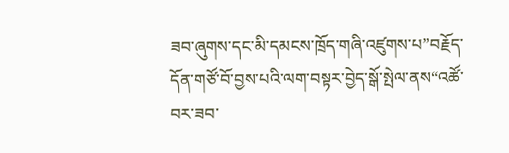ཟབ་ཞུགས་དང་མི་དམངས་ཁྲོད་གཞི་འཛུགས་པ”བརྗོད་དོན་གཙོ་བོ་བྱས་པའི་ལག་བསྟར་བྱེད་སྒོ་སྤེལ་ནས“འཚོ་བར་ཟབ་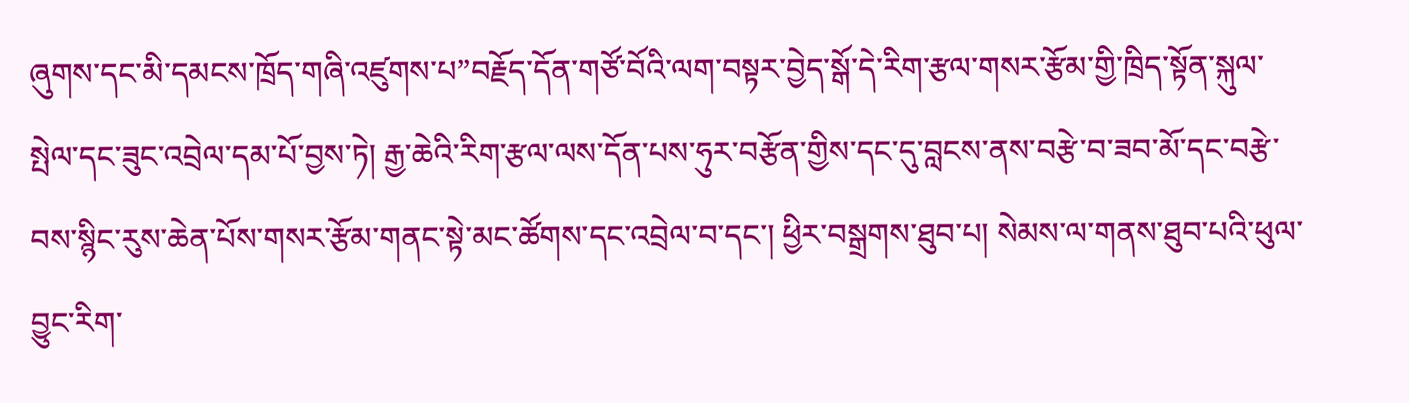ཞུགས་དང་མི་དམངས་ཁྲོད་གཞི་འཛུགས་པ”བརྗོད་དོན་གཙོ་བོའི་ལག་བསྟར་བྱེད་སྒོ་དེ་རིག་རྩལ་གསར་རྩོམ་གྱི་ཁྲིད་སྟོན་སྐུལ་སྤེལ་དང་ཟུང་འབྲེལ་དམ་པོ་བྱས་ཏེ། རྒྱ་ཆེའི་རིག་རྩལ་ལས་དོན་པས་ཧུར་བརྩོན་གྱིས་དང་དུ་བླངས་ནས་བརྩེ་བ་ཟབ་མོ་དང་བརྩེ་བས་སྙིང་རུས་ཆེན་པོས་གསར་རྩོམ་གནང་སྟེ་མང་ཚོགས་དང་འབྲེལ་བ་དང་། ཕྱིར་བསྒྲགས་ཐུབ་པ། སེམས་ལ་གནས་ཐུབ་པའི་ཕུལ་བྱུང་རིག་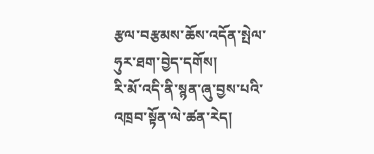རྩལ་བརྩམས་ཆོས་འདོན་སྤེལ་ཧུར་ཐག་བྱེད་དགོས།
རི་མོ་འདི་ནི་སྙན་ཞུ་བྱས་པའི་འཁྲབ་སྟོན་ལེ་ཚན་རེད།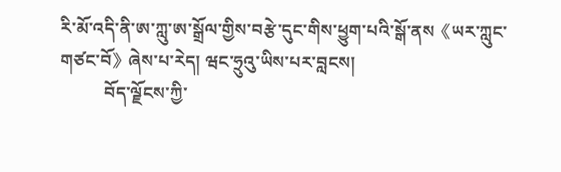རི་མོ་འདི་ནི་ཨ་ཀླུ་ཨ་སྒྲོལ་གྱིས་བརྩེ་དུང་གིས་ཕྱུག་པའི་སྒོ་ནས《ཡར་ཀླུང་གཙང་བོ》ཞེས་པ་རེད། ཝང་ཧྲུའུ་ཡིས་པར་བླངས།
          བོད་ལྗོངས་ཀྱི་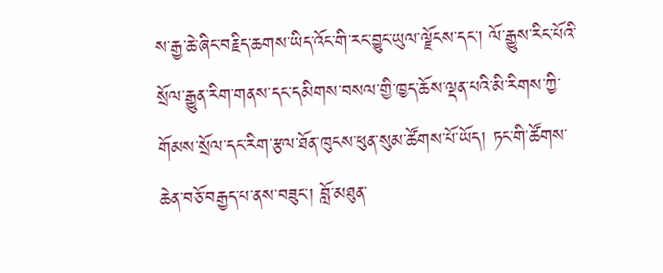ས་རྒྱ་ཆེ་ཞིང་བརྗིད་ཆགས་ཡིད་འོང་གི་རང་བྱུང་ཡུལ་ལྗོངས་དང་། ལོ་རྒྱུས་རིང་པོའི་སྲོལ་རྒྱུན་རིག་གནས་དང་དམིགས་བསལ་གྱི་ཁྱད་ཆོས་ལྡན་པའི་མི་རིགས་ཀྱི་གོམས་སྲོལ་དང་རིག་རྩལ་ཐོན་ཁུངས་ཕུན་སུམ་ཚོགས་པོ་ཡོད། ཏང་གི་ཚོགས་ཆེན་བཅོ་བརྒྱད་པ་ནས་བཟུང་། བློ་མཐུན་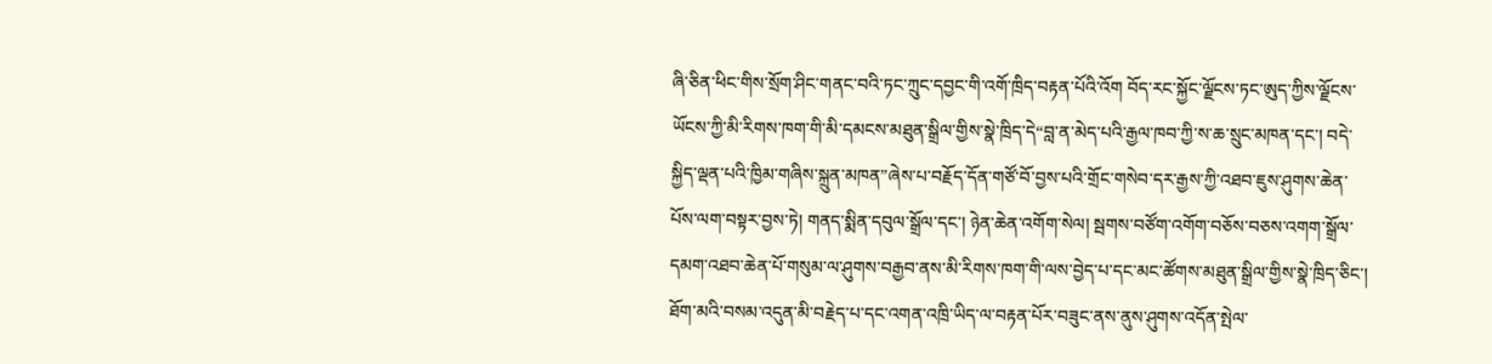ཞི་ཅིན་ཕིང་གིས་སྲོག་ཤིང་གནང་བའི་ཏང་ཀྲུང་དབྱང་གི་འགོ་ཁྲིད་བརྟན་པོའི་འོག བོད་རང་སྐྱོང་ལྗོངས་ཏང་ཨུད་ཀྱིས་ལྗོངས་ཡོངས་ཀྱི་མི་རིགས་ཁག་གི་མི་དམངས་མཐུན་སྒྲིལ་གྱིས་སྣེ་ཁྲིད་དེ“བླ་ན་མེད་པའི་རྒྱལ་ཁབ་ཀྱི་ས་ཆ་སྲུང་མཁན་དང་། བདེ་སྐྱིད་ལྡན་པའི་ཁྱིམ་གཞིས་སྐྲུན་མཁན”ཞེས་པ་བརྗོད་དོན་གཙོ་བོ་བྱས་པའི་གྲོང་གསེབ་དར་རྒྱས་ཀྱི་འཐབ་ཇུས་ཤུགས་ཆེན་པོས་ལག་བསྟར་བྱས་ཏེ། གནད་སྨིན་དབུལ་སྒྲོལ་དང་། ཉེན་ཆེན་འགོག་སེལ། སྦགས་བཙོག་འགོག་བཅོས་བཅས་འགག་སྒྲོལ་དམག་འཐབ་ཆེན་པོ་གསུམ་ལ་ཤུགས་བརྒྱབ་ནས་མི་རིགས་ཁག་གི་ལས་བྱེད་པ་དང་མང་ཚོགས་མཐུན་སྒྲིལ་གྱིས་སྣེ་ཁྲིད་ཅིང་། ཐོག་མའི་བསམ་འདུན་མི་བརྗེད་པ་དང་འགན་འཁྲི་ཡིད་ལ་བརྟན་པོར་བཟུང་ནས་ནུས་ཤུགས་འདོན་སྤེལ་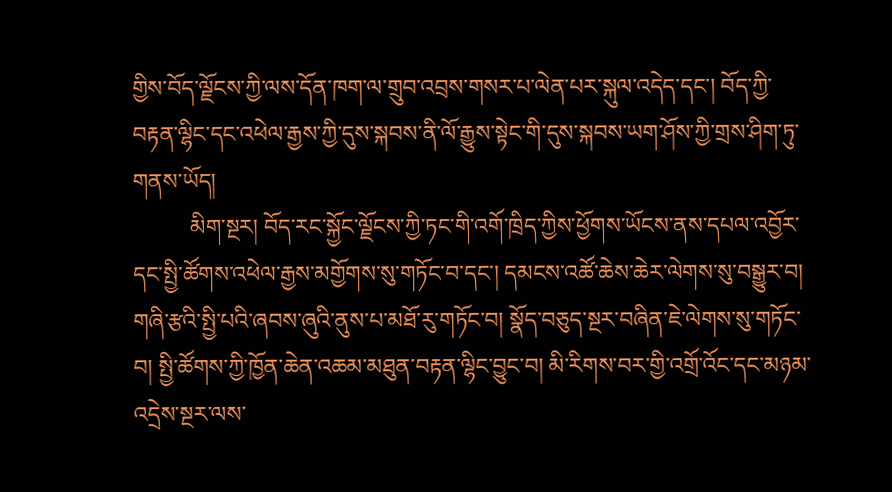གྱིས་བོད་ལྗོངས་ཀྱི་ལས་དོན་ཁག་ལ་གྲུབ་འབྲས་གསར་པ་ལེན་པར་སྐུལ་འདེད་དང་། བོད་ཀྱི་བརྟན་ལྷིང་དང་འཕེལ་རྒྱས་ཀྱི་དུས་སྐབས་ནི་ལོ་རྒྱུས་སྟེང་གི་དུས་སྐབས་ཡག་ཤོས་ཀྱི་གྲས་ཤིག་ཏུ་གནས་ཡོད།
          མིག་སྔར། བོད་རང་སྐྱོང་ལྗོངས་ཀྱི་ཏང་གི་འགོ་ཁྲིད་ཀྱིས་ཕྱོགས་ཡོངས་ནས་དཔལ་འབྱོར་དང་སྤྱི་ཚོགས་འཕེལ་རྒྱས་མགྱོགས་སུ་གཏོང་བ་དང་། དམངས་འཚོ་ཆེས་ཆེར་ལེགས་སུ་བསྒྱུར་བ། གཞི་རྩའི་སྤྱི་པའི་ཞབས་ཞུའི་ནུས་པ་མཐོ་རུ་གཏོང་བ། སྣོད་བཅུད་སྔར་བཞིན་ཇེ་ལེགས་སུ་གཏོང་བ། སྤྱི་ཚོགས་ཀྱི་ཁྱོན་ཆེན་འཆམ་མཐུན་བརྟན་ལྷིང་བྱུང་བ། མི་རིགས་བར་གྱི་འགྲོ་འོང་དང་མཉམ་འདྲེས་སྔར་ལས་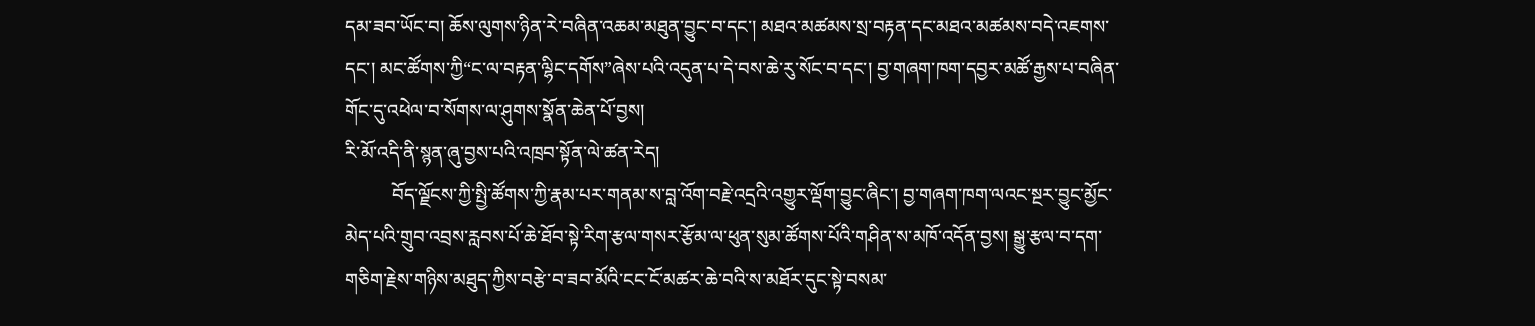དམ་ཟབ་ཡོང་བ། ཆོས་ལུགས་ཉིན་རེ་བཞིན་འཆམ་མཐུན་བྱུང་བ་དང་། མཐའ་མཚམས་སྲ་བརྟན་དང་མཐའ་མཚམས་བདེ་འཇགས་དང་། མང་ཚོགས་ཀྱི“ང་ལ་བརྟན་ལྷིང་དགོས”ཞེས་པའི་འདུན་པ་དེ་བས་ཆེ་རུ་སོང་བ་དང་། བྱ་གཞག་ཁག་དབྱར་མཚོ་རྒྱས་པ་བཞིན་གོང་དུ་འཕེལ་བ་སོགས་ལ་ཤུགས་སྣོན་ཆེན་པོ་བྱས།
རི་མོ་འདི་ནི་སྙན་ཞུ་བྱས་པའི་འཁྲབ་སྟོན་ལེ་ཚན་རེད།
          བོད་ལྗོངས་ཀྱི་སྤྱི་ཚོགས་ཀྱི་རྣམ་པར་གནམ་ས་བླ་འོག་བརྗེ་འདྲའི་འགྱུར་ལྡོག་བྱུང་ཞིང་། བྱ་གཞག་ཁག་ལའང་སྔར་བྱུང་མྱོང་མེད་པའི་གྲུབ་འབྲས་རླབས་པོ་ཆེ་ཐོབ་སྟེ་རིག་རྩལ་གསར་རྩོམ་ལ་ཕུན་སུམ་ཚོགས་པོའི་གཤིན་ས་མཁོ་འདོན་བྱས། སྒྱུ་རྩལ་བ་དག་གཅིག་རྗེས་གཉིས་མཐུད་ཀྱིས་བརྩེ་བ་ཟབ་མོའི་ངང་ངོ་མཚར་ཆེ་བའི་ས་མཐོར་དུང་སྟེ་བསམ་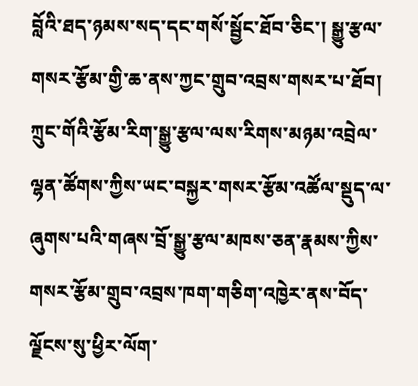བློའི་ཐད་ཉམས་སད་དང་གསོ་སྦྱོང་ཐོབ་ཅིང་། སྒྱུ་རྩལ་གསར་རྩོམ་གྱི་ཆ་ནས་ཀྱང་གྲུབ་འབྲས་གསར་པ་ཐོབ། ཀྲུང་གོའི་རྩོམ་རིག་སྒྱུ་རྩལ་ལས་རིགས་མཉམ་འབྲེལ་ལྷན་ཚོགས་ཀྱིས་ཡང་བསྐྱར་གསར་རྩོམ་འཚོལ་སྡུད་ལ་ཞུགས་པའི་གཞས་བྲོ་སྒྱུ་རྩལ་མཁས་ཅན་རྣམས་ཀྱིས་གསར་རྩོམ་གྲུབ་འབྲས་ཁག་གཅིག་འཁྱེར་ནས་བོད་ལྗོངས་སུ་ཕྱིར་ལོག་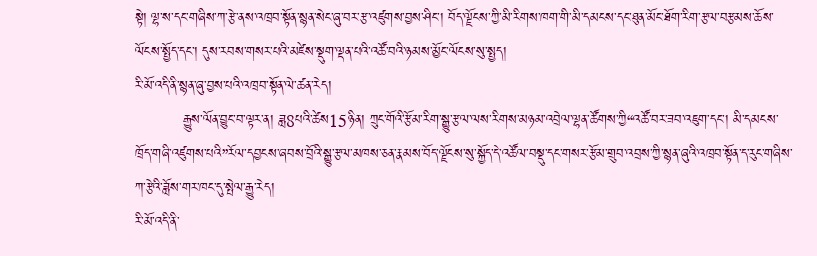སྟེ། ལྷ་ས་དང་གཞིས་ཀ་རྩེ་ནས་འཁྲབ་སྟོན་སྙན་སེང་ཞུ་བར་རྩ་འཛུགས་བྱས་ཤིང་། བོད་ལྗོངས་ཀྱི་མི་རིགས་ཁག་གི་མི་དམངས་དང་ཐུན་མོང་ཐོག་རིག་རྩལ་བརྩམས་ཆོས་ལོངས་སྤྱོད་དང་། དུས་རབས་གསར་པའི་མཛེས་སྡུག་ལྡན་པའི་འཚོ་བའི་ཉམས་མྱོང་ལོངས་སུ་སྤྱད།
རི་མོ་འདི་ནི་སྙན་ཞུ་བྱས་པའི་འཁྲབ་སྟོན་ལེ་ཚན་རེད།
          རྒྱུས་ལོན་བྱུང་བ་ལྟར་ན། ཟླ8པའི་ཚེས15ཉིན། ཀྲུང་གོའི་རྩོམ་རིག་སྒྱུ་རྩལ་ལས་རིགས་མཉམ་འབྲེལ་ལྷན་ཚོགས་ཀྱི“འཚོ་བར་ཟབ་འཇུག་དང་། མི་དམངས་ཁྲོད་གཞི་འཛུགས་པའི”རོལ་དབྱངས་ཞབས་བྲོའི་སྒྱུ་རྩལ་མཁས་ཅན་རྣམས་བོད་ལྗོངས་སུ་སྐྱོད་དེ་འཚོལ་བསྡུ་དང་གསར་རྩོམ་གྲུབ་འབྲས་ཀྱི་སྙན་ཞུའི་འཁྲབ་སྟོན་ད་རུང་གཞིས་ཀ་རྩེའི་ཟློས་གར་ཁང་དུ་སྤེལ་རྒྱུ་རེད།
རི་མོ་འདི་ནི་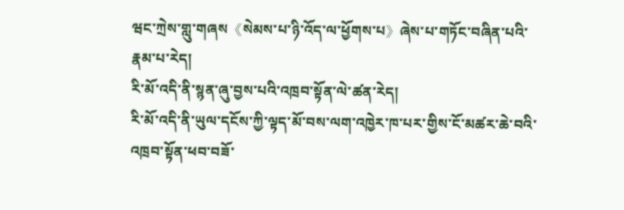ཝང་ཀྲེས་གླུ་གཞས《སེམས་པ་ཉི་འོད་ལ་ཕྱོགས་པ》ཞེས་པ་གཏོང་བཞིན་པའི་རྣམ་པ་རེད།
རི་མོ་འདི་ནི་སྙན་ཞུ་བྱས་པའི་འཁྲབ་སྟོན་ལེ་ཚན་རེད།
རི་མོ་འདི་ནི་ཡུལ་དངོས་ཀྱི་ལྟད་མོ་བས་ལག་འཁྱེར་ཁ་པར་གྱིས་ངོ་མཚར་ཆེ་བའི་འཁྲབ་སྟོན་ཕབ་བཟོ་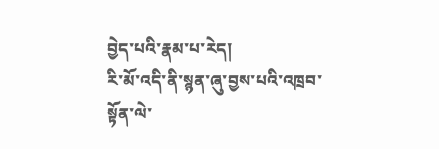བྱེད་པའི་རྣམ་པ་རེད།
རི་མོ་འདི་ནི་སྙན་ཞུ་བྱས་པའི་འཁྲབ་སྟོན་ལེ་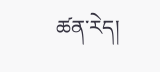ཚན་རེད།